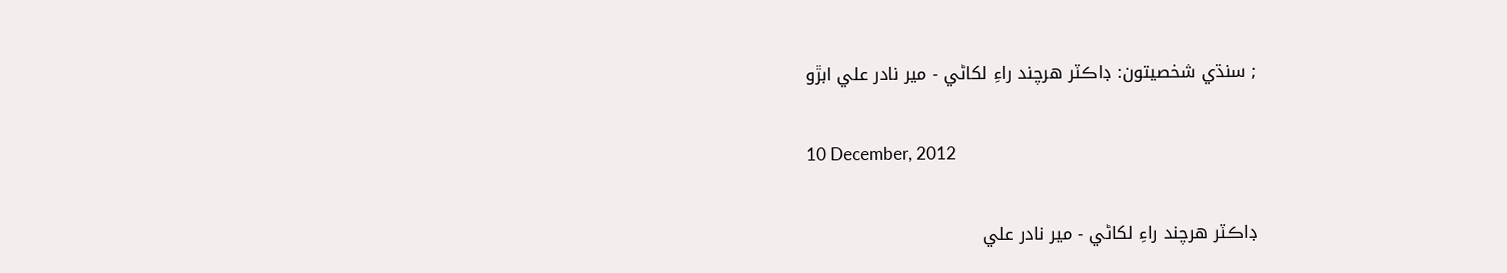; سنڌي شخصيتون: ڊاڪٽر هرچند راءِ لکاڻي - مير نادر علي ابڙو

10 December, 2012

ڊاڪٽر هرچند راءِ لکاڻي - مير نادر علي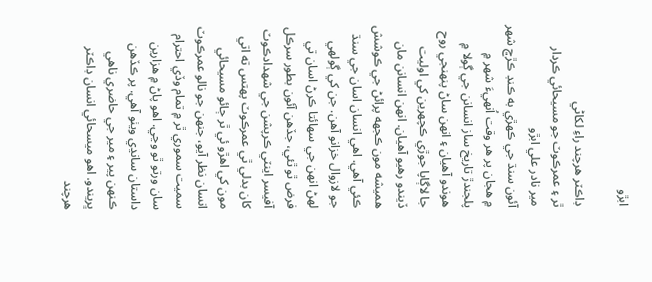ابڙو

ڊاڪٽر هرچند راءِ لکاڻي
ٿر ۽ عمرڪوٽ جو مسيحائي ڪردار
مير نادر علي ابڙو
آئون سنڌ جي ڪهڙي به ڪنڊ ڪڙڇ شهر ۾ هجان پر هر وقت اُنهيءَ شهر ۾ پلجندڙ تاريخ ساز انسانن جي ڳولا ۾ هوندو آهيان ۽ انهن ساڻ پنهنجي روح جا لاڳاپا جوڙي ڪچهرين کي اوليت ڏيندو رهيو آهيان. انهن انسانن مان هميشه مون ڪجهه پرائڻ جي ڪوشش ڪئي آهي. اهي انسان اسان جي سنڌ جو لازوال خزانو آهن. جن کي ڳولهي لهڻ انهن جي سهائتا ڪرڻ اسان تي فرض ٿو ٿئي، جڏهن آئون بطور سرڪل آفيسر اينٽي ڪرپشن جي شهدادڪوٽ کان بدلي ٿي عمرڪوٽ پهتس ته اتي مون کي اهڙو ئي ٿر ڄائو مسيحائي انسان نظر آيو، جنهن جو نالو عمرڪوٽ سميت سموري ٿر ۾ تمام وڏي احترام  سان ورتو ٿو وڃي. اهو پاڻ ۾ هزارين داستان سانڍي ويٺو آهي. پر ڪڏهن ڪنهن پير ۽ مير جي حاضري ناهي ڀريندو. اهو ميسحائي انسان ڊاڪٽر هرچند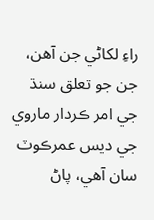راءِ لکاڻي جن آهن، جن جو تعلق سنڌ جي امر ڪردار ماروي جي ديس عمرڪوٽ سان آهي، پاڻ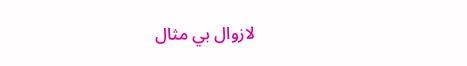لازوال بي مثال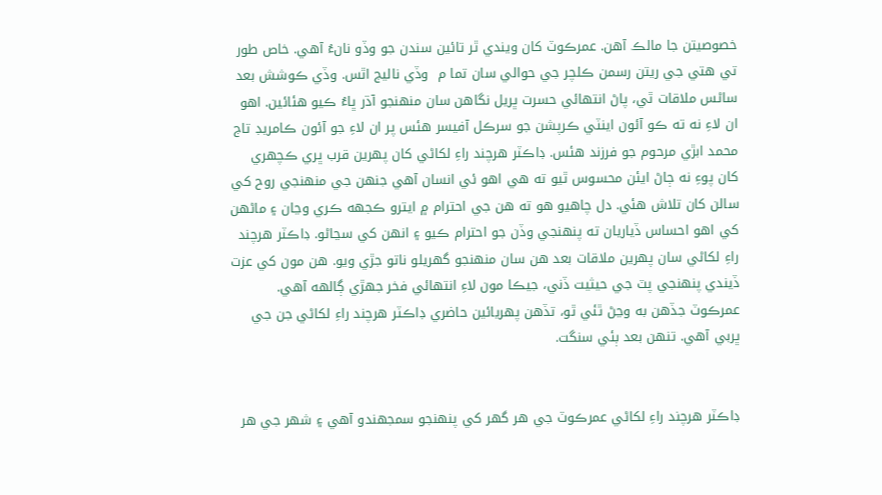خصوصيتن جا مالڪ آهن. عمرڪوٽ کان ويندي ٿر تائين سندن جو وڏو نانءُ آهي. خاص طور تي هتي جي ريتن رسمن ڪلچر جي حوالي سان تما م  وڏي ناليج اٿس. وڏي ڪوشش بعد ساڻس ملاقات ٿي، پاڻ انتهائي حسرت ڀريل نگاهن سان منهنجو آڌر ڀاءُ ڪيو هئائين. اهو ان لاءِ نه ته ڪو آئون اينٽي ڪرپشن جو سرڪل آفيسر هئس پر ان لاءِ جو آئون ڪامريڊ تاج محمد ابڙي مرحوم جو فرزند هئس. ڊاڪٽر هرچند راءِ لکاڻي کان پهرين قرب ڀري ڪچهري کان پوءِ نه ڄاڻ ايئن محسوس ٿيو ته هي اهو ئي انسان آهي جنهن جي منهنجي روح کي سالن کان تلاش هئي. دل چاهيو هو ته هن جي احترام ۾ ايترو ڪجهه ڪري وڃان ۽ ماڻهن کي اهو احساس ڏياريان ته پنهنجي وڏن جو احترام ڪيو ۽ انهن کي سڃاڻو. ڊاڪٽر هرچند راءِ لکاڻي سان پهرين ملاقات بعد هن سان منهنجو گهريلو ناتو جڙي ويو. هن مون کي عزت ڏيندي پنهنجي پٽ جي حيثيت ڏني، جيڪا مون لاءِ انتهائي فخر جهڙي ڳالهه آهي. عمرڪوٽ جڏهن به وڃڻ ٿئي ٿو، تڏهن پهريائين حاضري ڊاڪٽر هرچند راءِ لکاڻي جن جي ڀربي آهي. تنهن بعد ٻئي سنگت.


ڊاڪٽر هرچند راءِ لکاڻي عمرڪوٽ جي هر گهر کي پنهنجو سمجهندو آهي ۽ شهر جي هر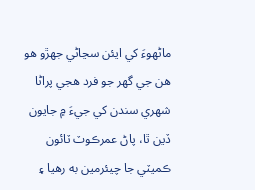ماڻهوءَ کي ايئن سڃاڻي جهڙو هو هن جي گهر جو فرد هجي پراڻا شهري سندن کي جيءَ ۾ جايون ڏين ٿا، پاڻ عمرڪوٽ ٽائون ڪميٽي جا چيئرمين به رهيا ۽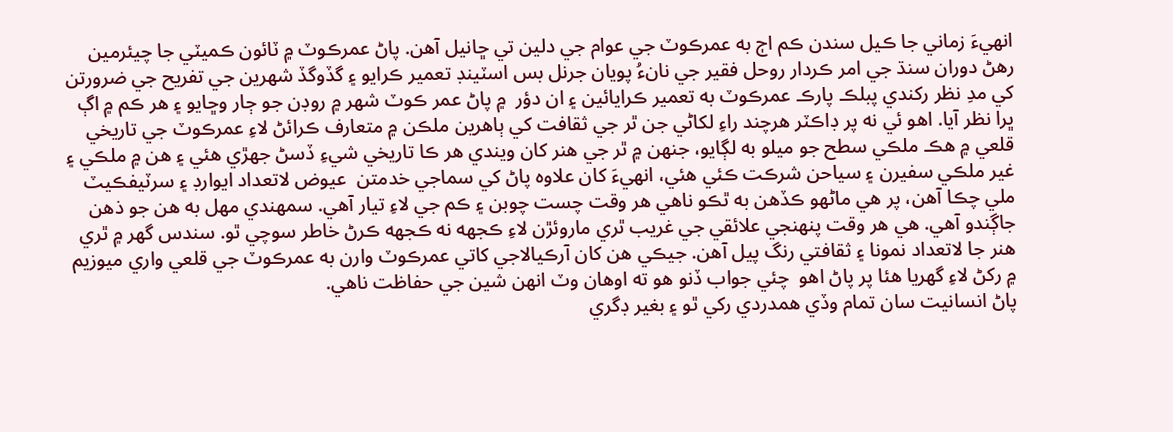انهيءَ زماني جا ڪيل سندن ڪم اڄ به عمرڪوٽ جي عوام جي دلين تي ڇانيل آهن. پاڻ عمرڪوٽ ۾ ٽائون ڪميٽي جا چيئرمين رهڻ دوران سنڌ جي امر ڪردار روحل فقير جي نانءُ پويان جرنل بس اسٽينڊ تعمير ڪرايو ۽ گڏوگڏ شهرين جي تفريح جي ضرورتن کي مدِ نظر رکندي پبلڪ پارڪ عمرڪوٽ به تعمير ڪرايائين ۽ ان دؤر  ۾ پاڻ عمر ڪوٽ شهر ۾ روڊن جو ڄار وڇايو ۽ هر ڪم ۾ اڳ ڀرا نظر آيا. اهو ئي نه پر ڊاڪٽر هرچند راءِ لکاڻي جن ٿر جي ثقافت کي ٻاهرين ملڪن ۾ متعارف ڪرائڻ لاءِ عمرڪوٽ جي تاريخي قلعي ۾ هڪ ملڪي سطح جو ميلو به لڳايو، جنهن ۾ ٿر جي هنر کان ويندي هر ڪا تاريخي شيءِ ڏسڻ جهڙي هئي ۽ هن ۾ ملڪي ۽ غير ملڪي سفيرن ۽ سياحن شرڪت ڪئي هئي، انهيءَ کان علاوه پاڻ کي سماجي خدمتن  عيوض لاتعداد ايوارڊ ۽ سرٽيفڪيٽ ملي چڪا آهن، پر هي ماڻهو ڪڏهن به ٿڪو ناهي هر وقت چست چوبن ۽ ڪم جي لاءِ تيار آهي. سمهندي مهل به هن جو ذهن جاڳندو آهي. هي هر وقت پنهنجي علائقي جي غريب ٿري ماروئڙن لاءِ ڪجهه نه ڪجهه ڪرڻ خاطر سوچي ٿو. سندس گهر ۾ ٿري هنر جا لاتعداد نمونا ۽ ثقافتي رنگ پيل آهن. جيڪي هن کان آرڪيالاجي کاتي عمرڪوٽ وارن به عمرڪوٽ جي قلعي واري ميوزيم ۾ رکڻ لاءِ گهريا هئا پر پاڻ اهو  چئي جواب ڏنو هو ته اوهان وٽ انهن شين جي حفاظت ناهي.
پاڻ انسانيت سان تمام وڏي همدردي رکي ٿو ۽ بغير ڊگري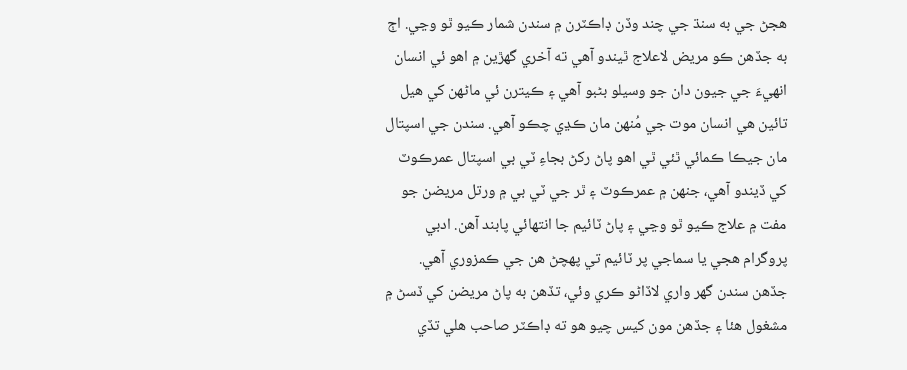هجڻ جي به سنڌ جي چند وڏن ڊاڪٽرن ۾ سندن شمار ڪيو ٿو وڃي. اڄ به جڏهن ڪو مريض لاعلاج ٿيندو آهي ته آخري گهڙين ۾ اهو ئي انسان انهيءَ جي جيون دان جو وسيلو بڻبو آهي ۽ ڪيترن ئي ماڻهن کي هيل تائين هي انسان موت جي مُنهن مان ڪڍي چڪو آهي. سندن جي اسپتال مان جيڪا ڪمائي ٿئي ٿي اهو پاڻ رکڻ بجاءِ ٽي بي اسپتال عمرڪوٽ کي ڏيندو آهي، جنهن ۾ عمرڪوٽ ۽ ٿر جي ٽي بي ۾ ورتل مريضن جو مفت ۾ علاج ڪيو ٿو وڃي ۽ پاڻ ٽائيم جا انتهائي پابند آهن. ادبي پروگرام هجي يا سماجي پر ٽائيم تي پهچڻ هن جي ڪمزوري آهي. جڏهن سندن گهر واري لاڏاڻو ڪري وئي، تڏهن به پاڻ مريضن کي ڏسڻ ۾ مشغول هئا ۽ جڏهن مون کيس چيو هو ته ڊاڪٽر صاحب هلي تڏي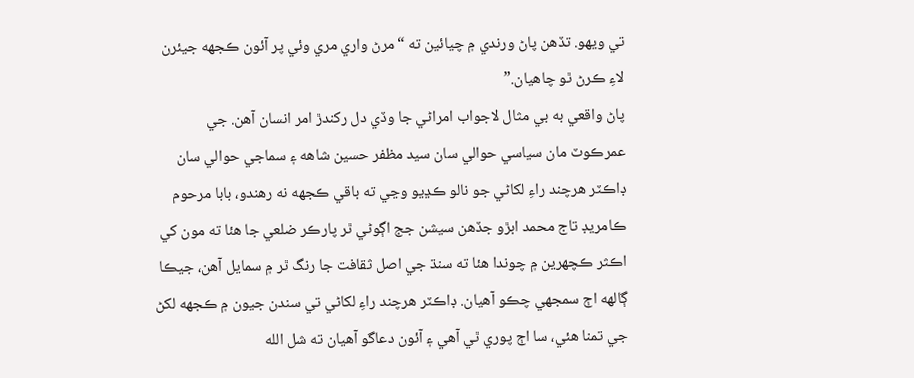تي ويهو. تڏهن پاڻ ورندي ۾ چيائين ته “مرڻ واري مري وئي پر آئون ڪجهه جيئرن لاءِ ڪرڻ ٿو چاهيان.”
پاڻ واقعي به بي مثال لاجواب امراڻي جا وڏي دل رکندڙ امر انسان آهن. جي عمرڪوٽ مان سياسي حوالي سان سيد مظفر حسين شاهه ۽ سماجي حوالي سان ڊاڪٽر هرچند راءِ لکاڻي جو نالو ڪڍيو وڃي ته باقي ڪجهه نه رهندو، بابا مرحوم ڪامريڊ تاج محمد ابڙو جڏهن سيشن جج اڳوڻي ٿر پارڪر ضلعي جا هئا ته مون کي اڪثر ڪچهرين ۾ چوندا هئا ته سنڌ جي اصل ثقافت جا رنگ ٿر ۾ سمايل آهن، جيڪا ڳالهه اڄ سمجهي چڪو آهيان. ڊاڪٽر هرچند راءِ لکاڻي تي سندن جيون ۾ ڪجهه لکڻ جي تمنا هئي، سا اڄ پوري ٿي آهي ۽ آئون دعاگو آهيان ته شل الله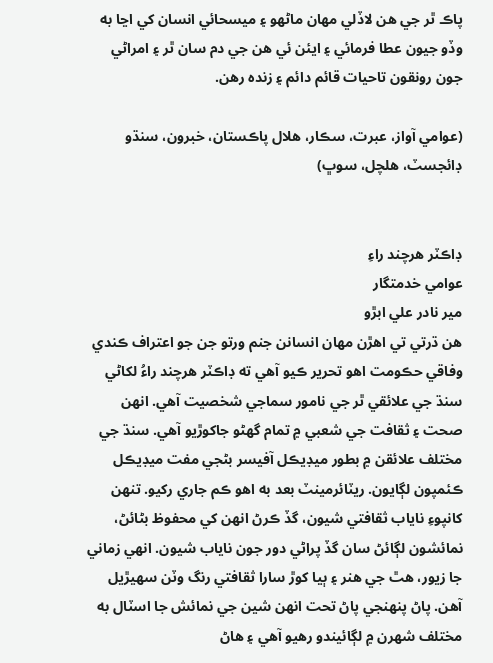پاڪ ٿر جي هن لاڏلي مهان ماڻهو ۽ ميسحائي انسان کي اڃا به وڏو جيون عطا فرمائي ۽ ايئن ئي هن جي دم سان ٿر ۽ امراڻي جون رونقون تاحيات قائم دائم ۽ زنده رهن.

(عوامي آواز، عبرت، سڪار، هلال پاڪستان، خبرون، سنڌو ڊائجسٽ، هلچل، سوڀ)


ڊاڪٽر هرچند راءِ
عوامي خدمتگار
مير نادر علي ابڙو
هن ڌرتي تي اهڙن مهان انسانن جنم ورتو جن جو اعتراف ڪندي وفاقي حڪومت اهو تحرير ڪيو آهي ته ڊاڪٽر هرچند راءُ لکاڻي سنڌ جي علائقي ٿر جي نامور سماجي شخصيت آهي. انهن صحت ۽ ثقافت جي شعبي ۾ تمام گهڻو جاکوڙيو آهي. سنڌ جي مختلف علائقن ۾ بطور ميڊيڪل آفيسر بڻجي مفت ميڊيڪل ڪئمپون لڳايون. ريٽائرمينٽ بعد به اهو ڪم جاري رکيو. تنهن کانپوءِ ناياب ثقافتي شيون، گڏ ڪرڻ انهن کي محفوظ بڻائڻ، نمائشون لڳائڻ سان گڏ پراڻي دور جون ناياب شيون. انهي زماني جا زيور، هٿ جي هنر ۽ ٻيا کوڙ سارا ثقافتي رنگ وٽن سهيڙيل آهن. پاڻ پنهنجي پاڻ تحت انهن شين جي نمائش جا اسٽال به مختلف شهرن ۾ لڳائيندو رهيو آهي ۽ هاڻ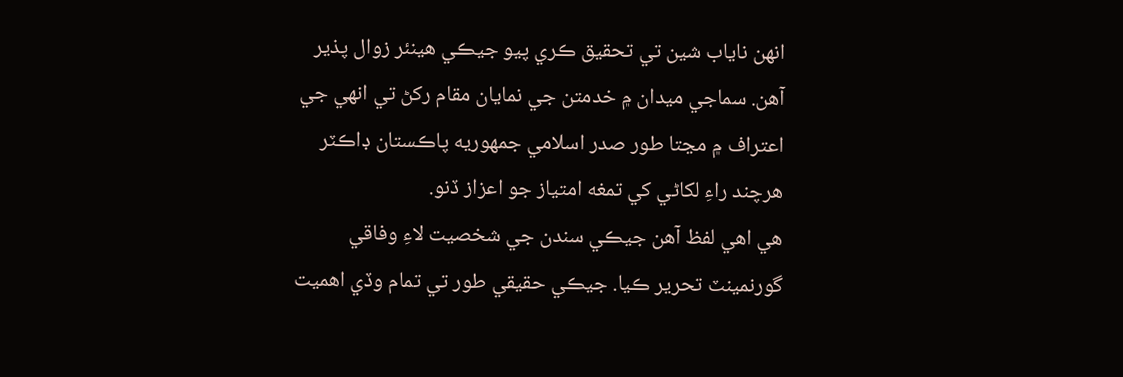انهن ناياب شين تي تحقيق ڪري پيو جيڪي هينئر زوال پذير آهن. سماجي ميدان ۾ خدمتن جي نمايان مقام رکڻ تي انهي جي اعتراف ۾ مڃتا طور صدر اسلامي جمهوريه پاڪستان ڊاڪٽر هرچند راءِ لکاڻي کي تمغه امتياز جو اعزاز ڏنو.
هي اهي لفظ آهن جيڪي سندن جي شخصيت لاءِ وفاقي گورنمينٽ تحرير ڪيا. جيڪي حقيقي طور تي تمام وڏي اهميت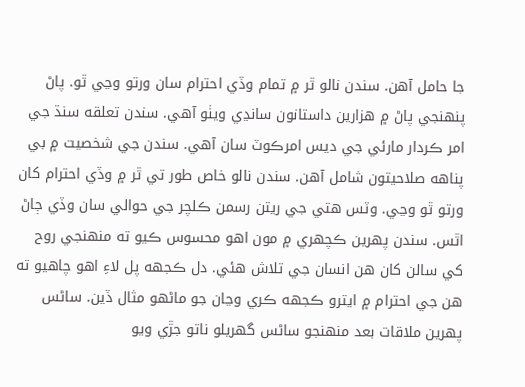جا حامل آهن. سندن نالو ٿر ۾ تمام وڏي احترام سان ورتو وڃي ٿو. پاڻ پنهنجي پاڻ ۾ هزارين داستانون سانڍي ويٺو آهي. سندن تعلقه سنڌ جي امر ڪردار مارئي جي ديس امرڪوٽ سان آهي. سندن جي شخصيت ۾ بي پناهه صلاحيتون شامل آهن. سندن نالو خاص طور تي ٿر ۾ وڏي احترام کان ورتو ٿو وڃي. وٽس هتي جي ريتن رسمن ڪلچر جي حوالي سان وڏي ڄاڻ اٿس. سندن پهرين ڪچهري ۾ مون اهو محسوس ڪيو ته منهنجي روح کي سالن کان هن انسان جي تلاش هئي. دل ڪجهه پل لاءِ اهو چاهيو ته هن جي احترام ۾ ايترو ڪجهه ڪري وڃان جو ماڻهو مثال ڏين. ساڻس پهرين ملاقات بعد منهنجو ساڻس گهريلو ناتو جڙي ويو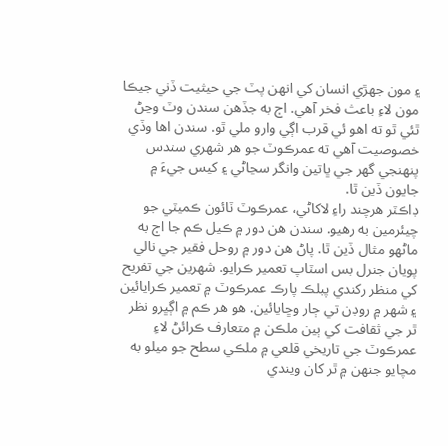۽ مون جهڙي انسان کي انهن پٽ جي حيثيت ڏني جيڪا مون لاءِ باعث فخر آهي. اڄ به جڏهن سندن وٽ وڃڻ ٿئي ٿو ته اهو ئي قرب اڳي وارو ملي ٿو. سندن اها وڏي خصوصيت آهي ته عمرڪوٽ جو هر شهري سندس پنهنجي گهر جي ڀاتين وانگر سڃاڻي ۽ کيس جيءَ ۾ جايون ڏين ٿا.
ڊاڪٽر هرچند راءِ لاکاڻي، عمرڪوٽ ٽائون ڪميٽي جو چيئرمين به رهيو. سندن هن دور ۾ ڪيل ڪم جا اڄ به ماڻهو مثال ڏين ٿا. پاڻ هن دور ۾ روحل فقير جي نالي پويان جنرل بس اسٽاپ تعمير ڪرايو. شهرين جي تفريح کي منظر رکندي پبلڪ پارڪ عمرڪوٽ ۾ تعمير ڪرايائين ۽ شهر ۾ روڊن تي ڄار وڇايائين. هو هر ڪم ۾ اڳڀرو نظر ٿر جي ثقافت کي ٻين ملڪن ۾ متعارف ڪرائڻ لاءِ عمرڪوٽ جي تاريخي قلعي ۾ ملڪي سطح جو ميلو به مچايو جنهن ۾ ٿر کان ويندي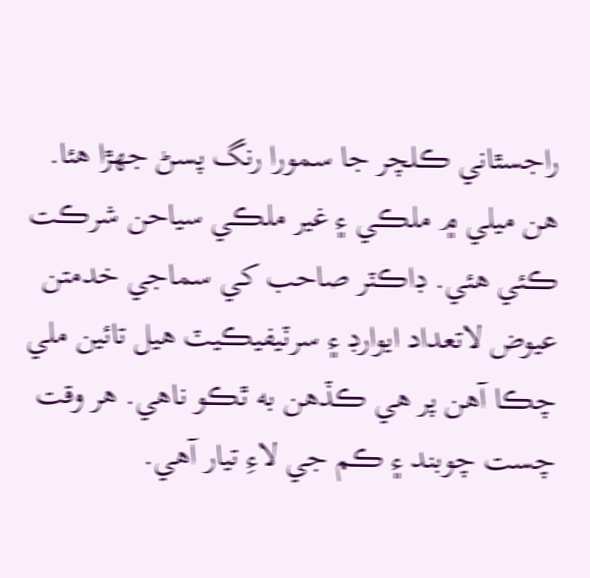راجسٿاني ڪلچر جا سمورا رنگ پسڻ جهڙا هئا. هن ميلي ۾ ملڪي ۽ غير ملڪي سياحن شرڪت ڪئي هئي. ڊاڪٽر صاحب کي سماجي خدمتن عيوض لاتعداد ايوارڊ ۽ سرٽيفيڪيٽ هيل تائين ملي چڪا آهن پر هي ڪڏهن به ٿڪو ناهي. هر وقت چست چوبند ۽ ڪم جي لاءِ تيار آهي.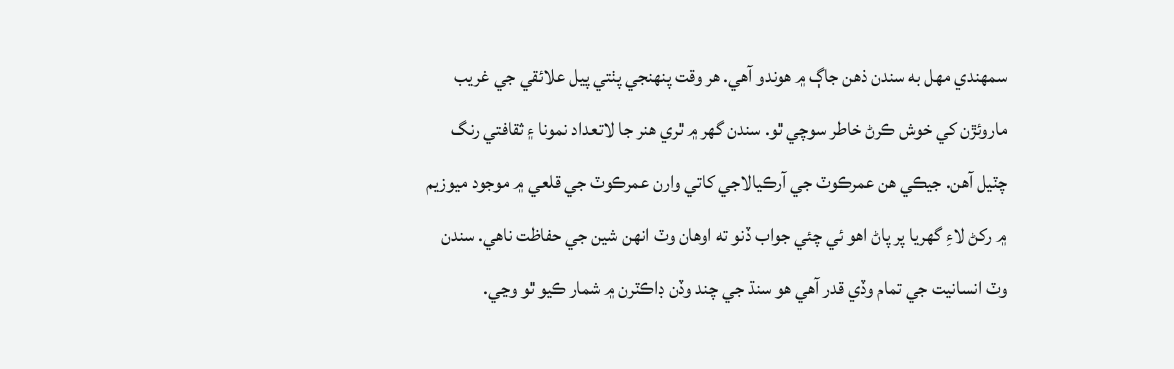سمهندي مهل به سندن ذهن جاڳ ۾ هوندو آهي. هر وقت پنهنجي پٺتي پيل علائقي جي غريب ماروئڙن کي خوش ڪرڻ خاطر سوچي ٿو. سندن گهر ۾ ٿري هنر جا لاتعداد نمونا ۽ ثقافتي رنگ چٽيل آهن. جيڪي هن عمرڪوٽ جي آرڪيالاجي کاتي وارن عمرڪوٽ جي قلعي ۾ موجود ميوزيم ۾ رکڻ لاءِ گهريا پر پاڻ اهو ئي چئي جواب ڏنو ته اوهان وٽ انهن شين جي حفاظت ناهي. سندن وٽ انسانيت جي تمام وڏي قدر آهي هو سنڌ جي چند وڏن ڊاڪٽرن ۾ شمار ڪيو ٿو وڃي.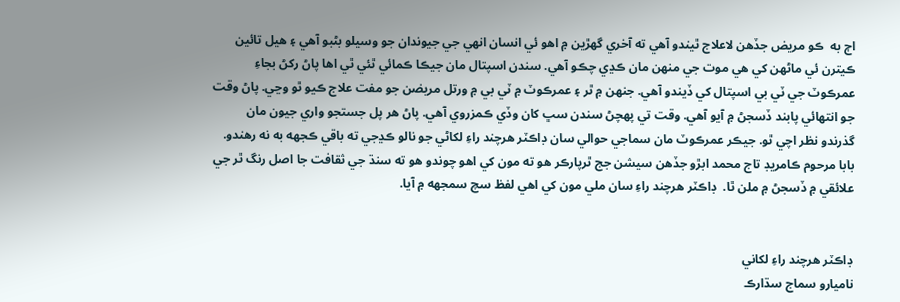اڄ به  ڪو مريض جڏهن لاعلاج ٿيندو آهي ته آخري گهڙين ۾ اهو ئي انسان انهي جي جيوندان جو وسيلو بڻبو آهي ۽ هيل تائين ڪيترن ئي ماڻهن کي هي موت جي منهن مان ڪڍي چڪو آهي. سندن اسپتال مان جيڪا ڪمائي ٿئي ٿي اها پاڻ رکڻ بجاءِ عمرڪوٽ جي ٽي بي اسپتال کي ڏيندو آهي. جنهن ۾ ٿر ۽ عمرڪوٽ ۾ ٽي بي ۾ ورتل مريضن جو مفت علاج ڪيو ٿو وڃي. پاڻ وقت جو انتهائي پابند ڏسجڻ ۾ آيو آهي. وقت تي پهچڻ سندن سڀ کان وڏي ڪمزروي آهي. پاڻ هر پل جستجو واري جيون مان گذرندو نظر اچي ٿو. جيڪر عمرڪوٽ مان سماجي حوالي سان ڊاڪٽر هرچند راءِ لکاڻي جو نالو ڪڍجي ته باقي ڪجهه به نه رهندو. بابا مرحوم ڪامريڊ تاج محمد ابڙو جڏهن سيشن جج ٿرپارڪر هو ته مون کي اهو چوندو هو ته سنڌ جي ثقافت جا اصل رنگ ٿر جي علائقي ۾ ڏسجڻ ۾ ملن ٿا.  ڊاڪٽر هرچند راءِ سان ملي مون کي اهي لفظ سچ سمجهه ۾ آيا.


ڊاڪٽر هرچند راءِ لکاني
ناميارو سماج سڌارڪ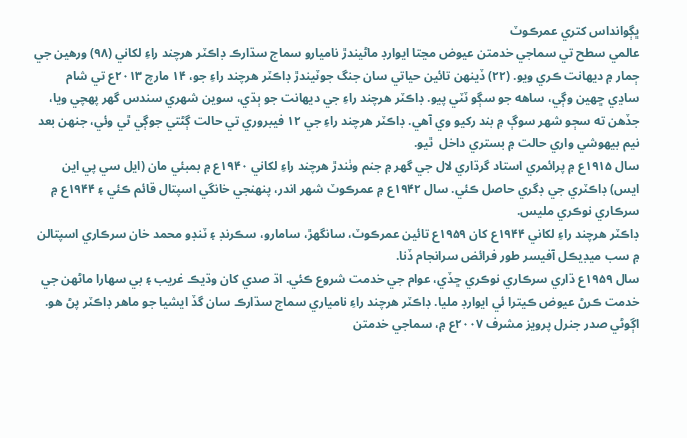ڀڳوانداس کتري عمرڪوٽ
عالمي سطح تي سماجي خدمتن عيوض مڃتا ايوارڊ ماڻيندڙ ناميارو سماج سڌارڪ ڊاڪٽر هرچند راءِ لکاني (۹۸) ورهين جي ڄمار ۾ ديهانت ڪري ويو. (۲۲) ڏينهن تائين حياتي سان جنگ جوٽيندڙ ڊاڪٽر هرچند راءِ جو، ۱۴ مارچ ۲۰۱۳ع تي شام ساڍي ڇهين وڳي، ساهه جو سڳو ٽٽي پيو. ڊاڪٽر هرچند راءِ جي ديهانت جو ٻڌي، سوين شهري سندس گهر پهچي ويا، جڏهن ته سڄو شهر سوڳ ۾ بند رکيو وي آهي. ڊاڪٽر هرچند راءِ جي ۱۲ فيبروري تي حالت ڳڻتي جوڳي ٿي وئي، جنهن بعد نيم بيهوشي واري حالت ۾ بستري داخل  ٿيو.
سال ۱۹۱۵ع ۾ پرائمري استاد گرڌاري لال جي گهر ۾ جنم وٺندڙ هرچند راءِ لکاني ۱۹۴۰ع ۾ بمبئي مان (ايل سي پي اين ايس) ڊاڪٽري جي ڊگري حاصل ڪئي. سال ۱۹۴۲ع ۾ عمرڪوٽ شهر اندر، پنهنجي خانگي اسپتال قائم ڪئي ۽ ۱۹۴۴ع ۾ سرڪاري نوڪري مليس.
ڊاڪٽر هرچند راءِ لکاني ۱۹۴۴ع کان ۱۹۵۹ع تائين عمرڪوٽ، سانگهڙ، سامارو، سڪرنڊ ۽ ٽنڊو محمد خان سرڪاري اسپتالن ۾ سب ميڊيڪل آفيسر طور فرائض سرانجام ڏنا.
سال ۱۹۵۹ع ڌاري سرڪاري نوڪري ڇڏي، عوام جي خدمت شروع ڪئي. اڌ صدي کان وڌيڪ غريب ۽ بي سهارا ماڻهن جي خدمت ڪرڻ عيوض ڪيترا ئي ايوارڊ مليا. ڊاڪٽر هرچند راءِ نامياري سماج سڌارڪ سان گڏ ايشيا جو ماهر ڊاڪٽر پڻ هو. اڳوڻي صدر جنرل پرويز مشرف ۲۰۰۷ع ۾، سماجي خدمتن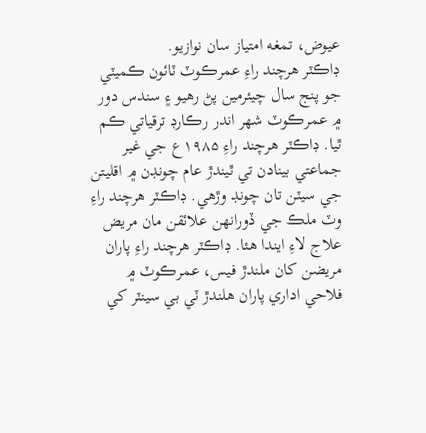عيوض، تمغه امتياز سان نوازيو.
ڊاڪٽر هرچند راءِ عمرڪوٽ ٽائون ڪميٽي جو پنج سال چيئرمين پڻ رهيو ۽ سندس دور ۾ عمرڪوٽ شهر اندر رڪارڊ ترقياتي ڪم ٿيا. ڊاڪٽر هرچند راءِ ۱۹۸۵ع جي غير جماعتي بينادن تي ٿيندڙ عام چونڊن ۾ اقليتن جي سيٽن تان چونڊ وڙهي. ڊاڪٽر هرچند راءِ وٽ ملڪ جي ڏورانهن علائقن مان مريض علاج لاءِ ايندا هئا. ڊاڪٽر هرچند راءِ پاران مريضن کان ملندڙ فيس، عمرڪوٽ ۾ فلاحي اداري پاران هلندڙ ٽي بي سينٽر کي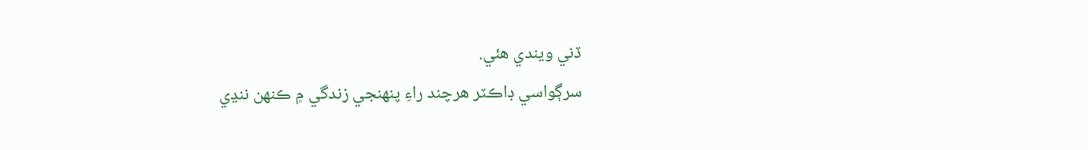ڏني ويندي هئي.
سرڳواسي ڊاڪٽر هرچند راءِ پنهنجي زندگي ۾ ڪنهن ننڍي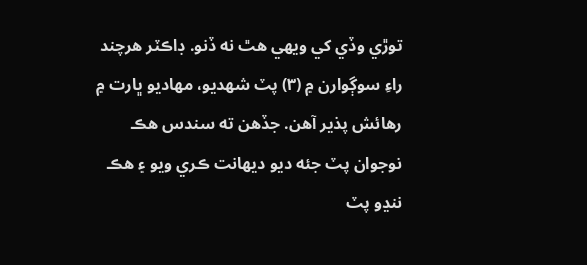توڙي وڏي کي ويهي هٿ نه ڏنو. ڊاڪٽر هرچند راءِ سوڳوارن ۾ (۳) پٽ شهديو، مهاديو ڀارت ۾ رهائش پذير آهن. جڏهن ته سندس هڪ نوجوان پٽ جئه ديو ديهانت ڪري ويو ۽ هڪ ننڍو پٽ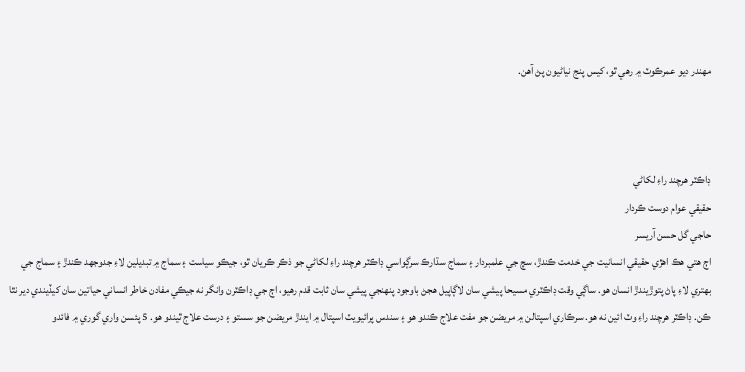مهندر ديو عمرڪوٽ ۾ رهي ٿو، کيس پنج نياڻيون پڻ آهن.



ڊاڪٽر هرچند راءِ لکاڻي
حقيقي عوام دوست ڪردار
حاجي گل حسن آريسر
اڄ هتي هڪ اهڙي حقيقي انسانيت جي خدمت ڪندڙ، سچ جي علمبردار ۽ سماج سڌارڪ سرڳواسي ڊاڪٽر هرچند راءِ لکاڻي جو ذڪر ڪريان ٿو، جيڪو سياست ۽ سماج ۾ تبديلين لاءِ جدوجهد ڪندڙ ۽ سماج جي بهتري لاءِ پاڻ پتوڙيندڙ انسان هو. ساڳي وقت ڊاڪٽري مسيحا پيشي سان لاڳاپيل هجڻ باوجود پنهنجي پيشي سان ثابت قدم رهيو، اڄ جي ڊاڪٽرن وانگر نه جيڪي مفادن خاطر انساني حياتين سان کيڏيندي دير نٿا ڪن. ڊاڪٽر هرچند راءِ وٽ ائين نه هو. سرڪاري اسپتالن ۾ مريضن جو مفت علاج ڪندو هو ۽ سندس پرائيويٽ اسپتال ۾ ايندڙ مريضن جو سستو ۽ درست علاج ٿيندو هو. 5 پئسن واري گوري ۾ فائدو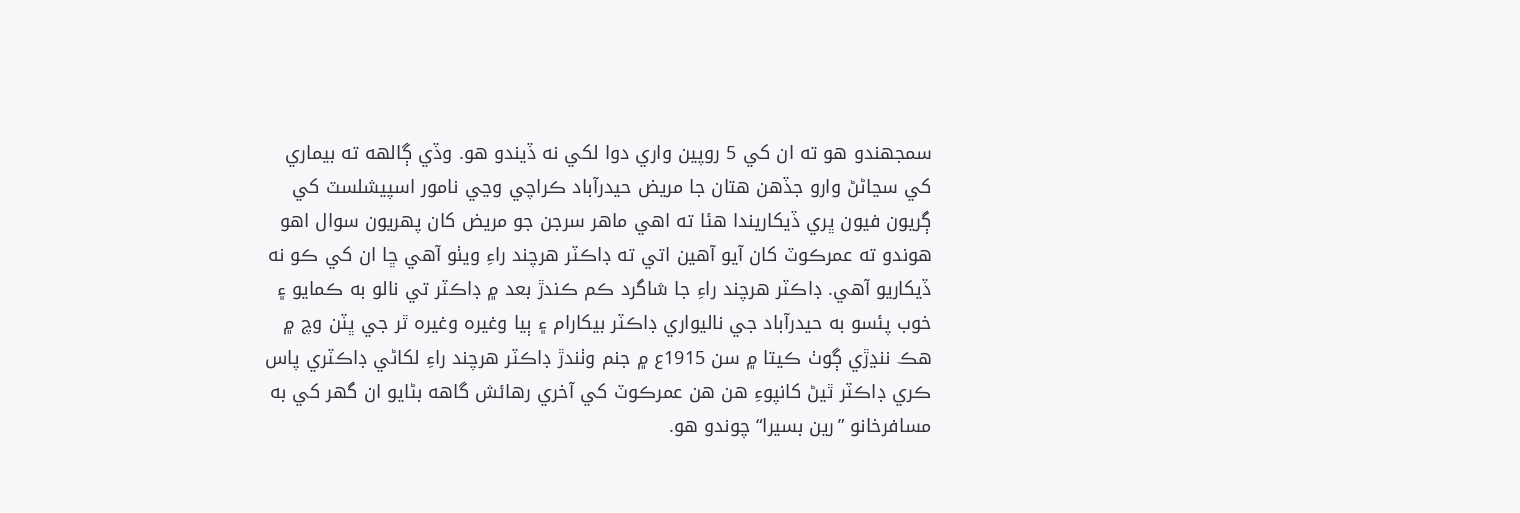سمجھندو هو ته ان کي 5 روپين واري دوا لکي نه ڏيندو هو. وڏي ڳالهه ته بيماري کي سڃاڻڻ وارو جڏهن هتان جا مريض حيدرآباد ڪراچي وڃي نامور اسپيشلسٽ کي ڳريون فيون ڀري ڏيکاريندا هئا ته اهي ماهر سرجن جو مريض کان پهريون سوال اهو هوندو ته عمرڪوٽ کان آيو آهين اتي ته ڊاڪٽر هرچند راءِ ويٺو آهي ڇا ان کي ڪو نه ڏيکاريو آهي. ڊاڪٽر هرچند راءِ جا شاگرد ڪم ڪندڙ بعد ۾ ڊاڪٽر تي نالو به ڪمايو ۽ خوب پئسو به حيدرآباد جي ناليواري ڊاڪٽر بيکارام ۽ ٻيا وغيره وغيره ٿر جي ڀٽن وچ ۾ هڪ ننڍڙي ڳوٺ ڪيتا ۾ سن 1915ع ۾ جنم وٺندڙ ڊاڪٽر هرچند راءِ لکاڻي ڊاڪٽري پاس ڪري ڊاڪٽر ٿيڻ کانپوءِ هن هن عمرڪوٽ کي آخري رهائش گاهه بڻايو ان گهر کي به مسافرخانو ”رين بسيرا“ چوندو هو.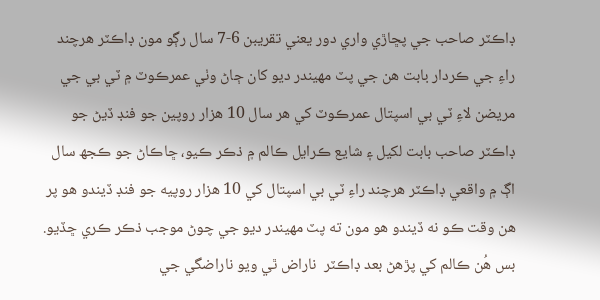ڊاڪٽر صاحب جي پڇاڙي واري دور يعني تقريبن 6-7 سال رڳو مون ڊاڪٽر هرچند راءِ جي ڪردار بابت هن جي پٽ مهيندر ديو کان ڄاڻ وٺي عمرڪوٽ ۾ ٽي بي جي مريضن لاءِ ٽي بي اسپتال عمرڪوٽ کي هر سال 10 هزار روپين جو فنڊ ڏيڻ جو ڊاڪٽر صاحب بابت لکيل ۽ شايع ڪرايل ڪالم ۾ ذڪر ڪيو، ڇاڪاڻ جو ڪجھ سال اڳ ۾ واقعي ڊاڪٽر هرچند راءِ ٽي بي اسپتال کي 10 هزار روپيه جو فنڊ ڏيندو هو پر هن وقت ڪو نه ڏيندو هو مون ته پٽ مهيندر ديو جي چوڻ موجب ذڪر ڪري ڇڏيو. بس هُن ڪالم کي پڙهڻ بعد ڊاڪٽر  ناراض ٿي ويو ناراضگي جي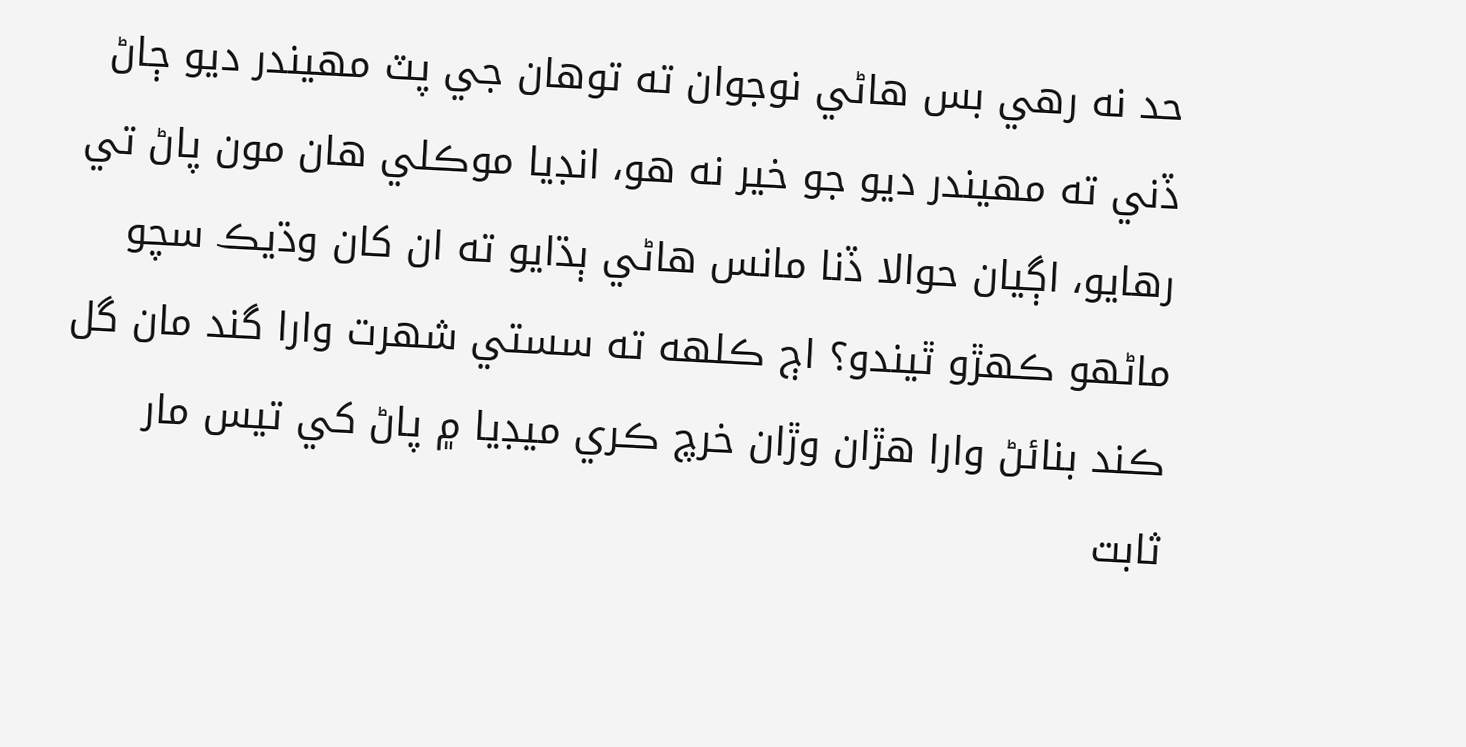حد نه رهي بس هاڻي نوجوان ته توهان جي پٽ مهيندر ديو ڄاڻ ڏني ته مهيندر ديو جو خير نه هو، انڊيا موڪلي هان مون پاڻ تي رهايو، اڳيان حوالا ڏنا مانس هاڻي ٻڌايو ته ان کان وڌيڪ سچو ماڻهو ڪهڙو ٿيندو؟ اڄ ڪلهه ته سستي شهرت وارا گند مان گل ڪند بنائڻ وارا هڙان وڙان خرچ ڪري ميڊيا ۾ پاڻ کي تيس مار ثابت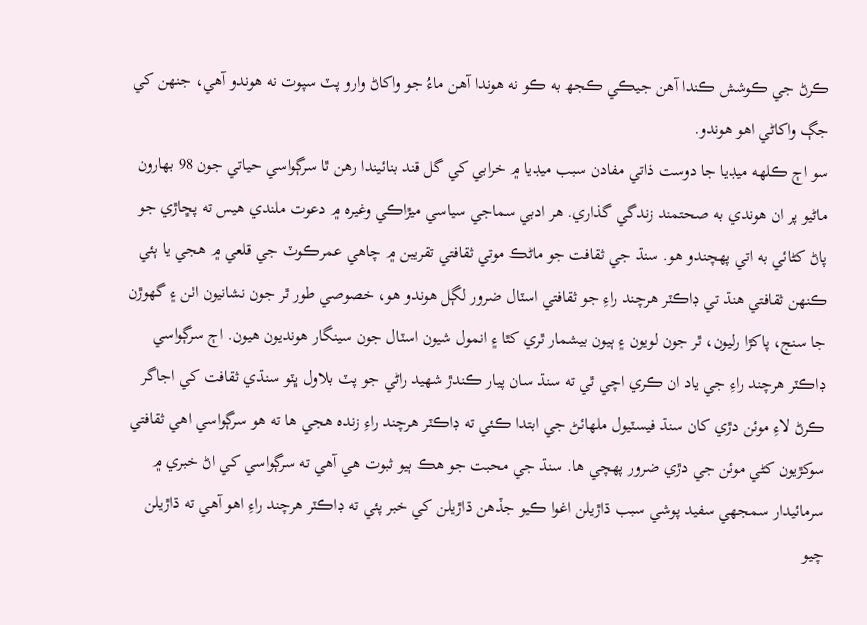ڪرڻ جي ڪوشش ڪندا آهن جيڪي ڪجھ به ڪو نه هوندا آهن ماءُ جو واکاڻ وارو پٽ سپوت نه هوندو آهي، جنهن کي جڳ واکاڻي اهو هوندو.
سو اڄ ڪلهه ميڊيا جا دوست ذاتي مفادن سبب ميڊيا ۾ خرابي کي گل قند بنائيندا رهن ٿا سرڳواسي حياتي جون 98 بهارون ماڻيو پر ان هوندي به صحتمند زندگي گذاري. هر ادبي سماجي سياسي ميڙاڪي وغيره ۾ دعوت ملندي هيس ته پڇاڙي جو پاڻ کڻائي به اتي پهچندو هو. سنڌ جي ثقافت جو ماڻڪ موتي ثقافتي تقريبن ۾ چاهي عمرڪوٽ جي قلعي ۾ هجي يا ٻئي ڪنهن ثقافتي هنڌ تي ڊاڪٽر هرچند راءِ جو ثقافتي اسٽال ضرور لڳل هوندو هو، خصوصي طور ٿر جون نشانيون اٺن ۽ گهوڙن جا سنج، پاکڙا رليون، ٿر جون لويون ۽ ٻيون بيشمار ٿري کٿا ۽ انمول شيون اسٽال جون سينگار هونديون هيون. اڄ سرڳواسي ڊاڪٽر هرچند راءِ جي ياد ان ڪري اچي ٿي ته سنڌ سان پيار ڪندڙ شهيد راڻي جو پٽ بلاول ڀٽو سنڌي ثقافت کي اجاگر ڪرڻ لاءِ موئن دڙي کان سنڌ فيسٽيول ملهائڻ جي ابتدا ڪئي ته ڊاڪٽر هرچند راءِ زنده هجي ها ته هو سرڳواسي اهي ثقافتي سوکڙيون کڻي موئن جي دڙي ضرور پهچي ها. سنڌ جي محبت جو هڪ ٻيو ثبوت هي آهي ته سرڳواسي کي اڻ خبري ۾ سرمائيدار سمجھي سفيد پوشي سبب ڌاڙيلن اغوا ڪيو جڏهن ڌاڙيلن کي خبر پئي ته ڊاڪٽر هرچند راءِ اهو آهي ته ڌاڙيلن چيو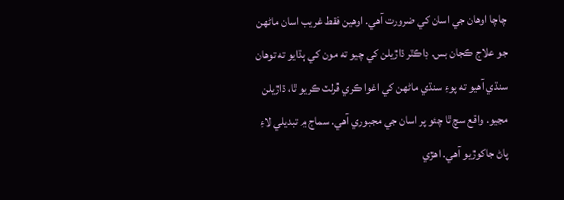چاچا اوهان جي اسان کي ضرورت آهي. اوهين فقط غريب اسان ماڻهن جو علاج ڪجان بس. ڊاڪٽر ڌاڙيلن کي چيو ته مون کي ٻڌايو ته توهان سنڌي آهيو ته پوءِ سنڌي ماڻهن کي اغوا ڪري ڦرلٽ ڪريو ٿا، ڌاڙيلن مڃيو. واقع سچ ٿا چئو پر اسان جي مجبوري آهي. سماج ۾ تبديلي لاءِ پاڻ جاکوڙيو آهي. اهڙي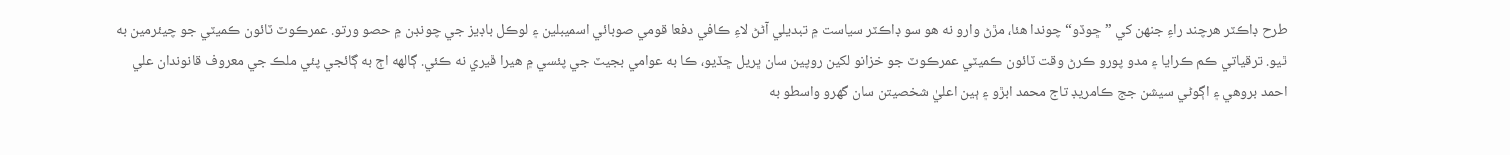طرح ڊاڪٽر هرچند راءِ جنهن کي ”ڇوڏو“ چوندا هئا، مڙڻ وارو نه هو سو ڊاڪٽر سياست ۾ تبديلي آڻڻ لاءِ ڪافي دفعا قومي صوبائي اسميبلين ۽ لوڪل باڊيز جي چونڊن ۾ حصو ورتو. عمرڪوٽ ٽائون ڪميٽي جو چيئرمين به ٿيو. ترقياتي ڪم ڪرايا ۽ مدو پورو ڪرڻ وقت ٽائون ڪميٽي عمرڪوٽ جو خزانو لکين روپين سان ڀريل ڇڏيو، ڪا به عوامي بجيٽ جي پئسي ۾ هيرا ڦيري نه ڪئي. ڳالهه اڄ به ڳائجي پئي ملڪ جي معروف قانوندان علي احمد بروهي ۽ اڳوڻي سيشن جج ڪامريڊ تاج محمد ابڙو ۽ ٻين اعليٰ شخصيتن سان گهرو واسطو به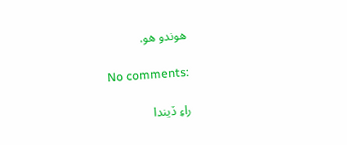هوندو هو.

No comments:

راءِ ڏيندا